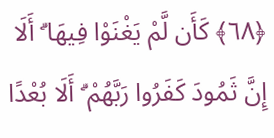﴿٦٨﴾ كَأَن لَّمْ يَغْنَوْا فِيهَا ۗ أَلَا إِنَّ ثَمُودَ كَفَرُوا رَبَّهُمْ ۗ أَلَا بُعْدًا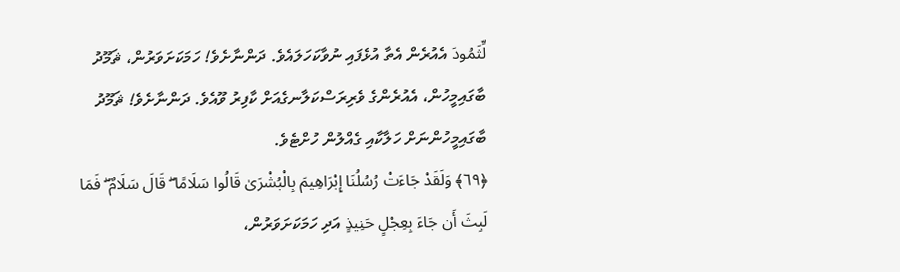لِّثَمُودَ އެއުރެން އެތާ އުޅެފައި ނުވާކަހަލައެވެ. ދަންނާށެވެ! ހަމަކަށަވަރުން، ޘަމޫދު ބާގައިމީހުން، އެއުރެންގެ ވެރިރަސްކަލާނގެއަށް ކާފިރު ވޫއެވެ. ދަންނާށެވެ! ޘަމޫދު ބާގައިމީހުންނަށް ހަލާކާއި ގެއްލުން ހުށްޓެވެ.
﴿٦٩﴾ وَلَقَدْ جَاءَتْ رُسُلُنَا إِبْرَاهِيمَ بِالْبُشْرَىٰ قَالُوا سَلَامًا ۖ قَالَ سَلَامٌ ۖ فَمَا لَبِثَ أَن جَاءَ بِعِجْلٍ حَنِيذٍ އަދި ހަމަކަށަވަރުން،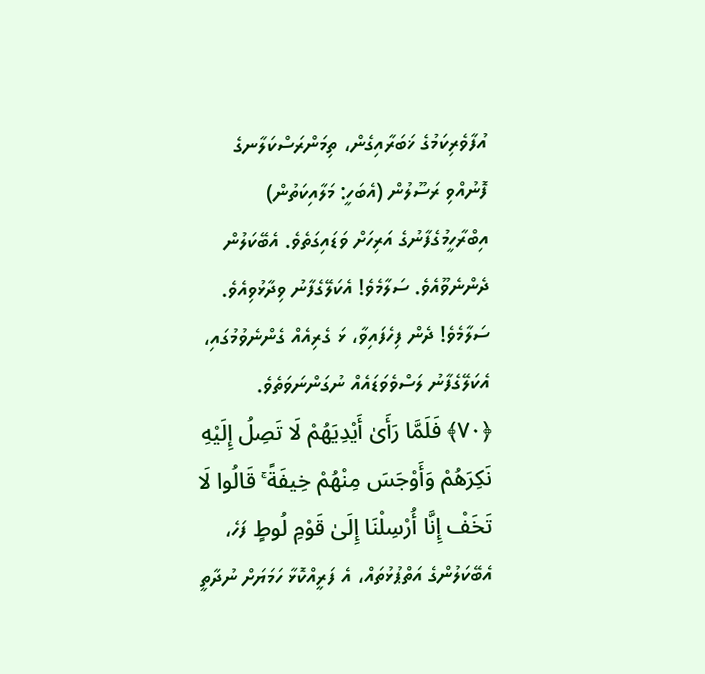އުފާވެރިކަމުގެ ޚަބަރާއިގެން، ތިމަންރަސްކަލާނގެ ފޮނުއްވި ރަސޫލުން (އެބަހީ: މަލާއިކަތުން) އިބްރާހީމުގެފާނުގެ އަރިހަށް ވަޑައިގަތެވެ. އެބޭކަލުން ދެންނެވޫއެވެ. ސަލާމެވެ! އެކަލޭގެފާނު ވިދާޅުވިއެވެ. ސަލާމެވެ! ދެން ފިހެފައިވާ، ޅަ ގެރިއެއް ގެންނެވުމުގައި، އެކަލޭގެފާނު ލަސްވެވަޑައެއް ނުގަންނަވަތެވެ.
﴿٧٠﴾ فَلَمَّا رَأَىٰ أَيْدِيَهُمْ لَا تَصِلُ إِلَيْهِ نَكِرَهُمْ وَأَوْجَسَ مِنْهُمْ خِيفَةً ۚ قَالُوا لَا تَخَفْ إِنَّا أُرْسِلْنَا إِلَىٰ قَوْمِ لُوطٍ ފަހެ، އެބޭކަލުންގެ އަތްޕުޅުތައް، އެ ފަރީއްކޮޅާ ހަމަޔަށް ނުދާތީ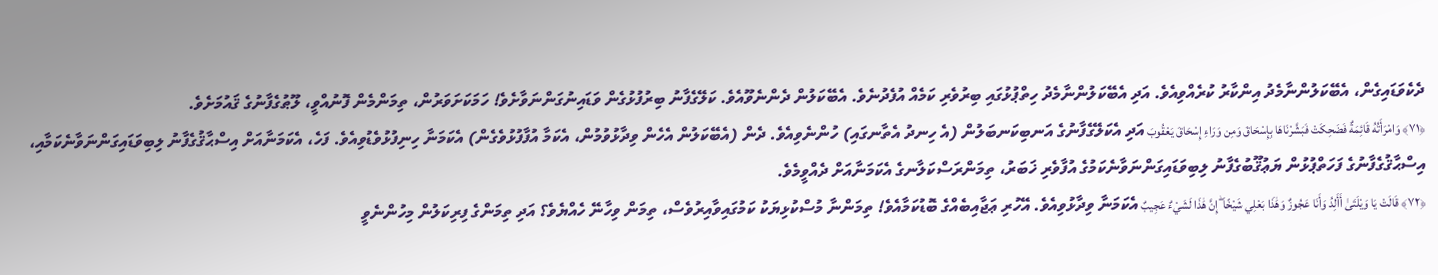ދެކެވަޑައިގެން، އެބޭކަލުންނާމެދު އިންކާރު ކުރެއްވިއެވެ. އަދި އެބޭކަލުންނާމެދު ހިތްޕުޅުގައި ބިރުވެރި ކަމެއް އުފެދުނެވެ. އެބޭކަލުން ދެންނެވޫއެވެ. ކަލޭގެފާނު ބިރުފުޅުގެން ވަޑައިނުގަންނަވާށެވެ! ހަމަކަށަވަރުން، ތިމަންމެން ފޮނުއްވީ، ލޫޠުގެފާނުގެ ޤައުމަށެވެ.
﴿٧١﴾ وَامْرَأَتُهُ قَائِمَةٌ فَضَحِكَتْ فَبَشَّرْنَاهَا بِإِسْحَاقَ وَمِن وَرَاءِ إِسْحَاقَ يَعْقُوبَ އަދި އެކަލޭގެފާނުގެ އަނބިކަނބަލުން (އެ ހިނދު އެތާނގައި) ހުންނެވިއެވެ. ދެން (އެބޭކަލުން އެހެން ވިދާޅުވުމުން، އެކަމާ އުފާފުޅުވެގެން) އެކަމަނާ ހިނިފުޅުވެޑުވިއެވެ. ފަހެ، އެކަމަނާއަށް އިސްޙާޤުގެފާނު ލިބިވަޑައިގަންނަވާނެކަމާއި، އިސްޙާޤުގެފާނުގެ ފަހަތްޕުޅުން ޔަޢުޤޫބުގެފާނު ލިބިވަޑައިގަންނަވާނެކަމުގެ އުފާވެރި ޚަބަރު، ތިމަންރަސްކަލާނގެ އެކަމަނާއަށް ދެއްވީމެވެ.
﴿٧٢﴾ قَالَتْ يَا وَيْلَتَىٰ أَأَلِدُ وَأَنَا عَجُوزٌ وَهَٰذَا بَعْلِي شَيْخًا ۖ إِنَّ هَٰذَا لَشَيْءٌ عَجِيبٌ އެކަމަނާ ވިދާޅުވިއެވެ. އޭހުރި ޢަޖާއިބެއްގެ ބޮޑުކަމާއެވެ! ތިމަންނާ މުސްކުޅިޔަކު ކަމުގައިވާއިރުވެސް، ތިމަން ވިހާނޭ ހެއްޔެވެ؟ އަދި ތިމަންގެ ފިރިކަލުން މިހުންނެވީ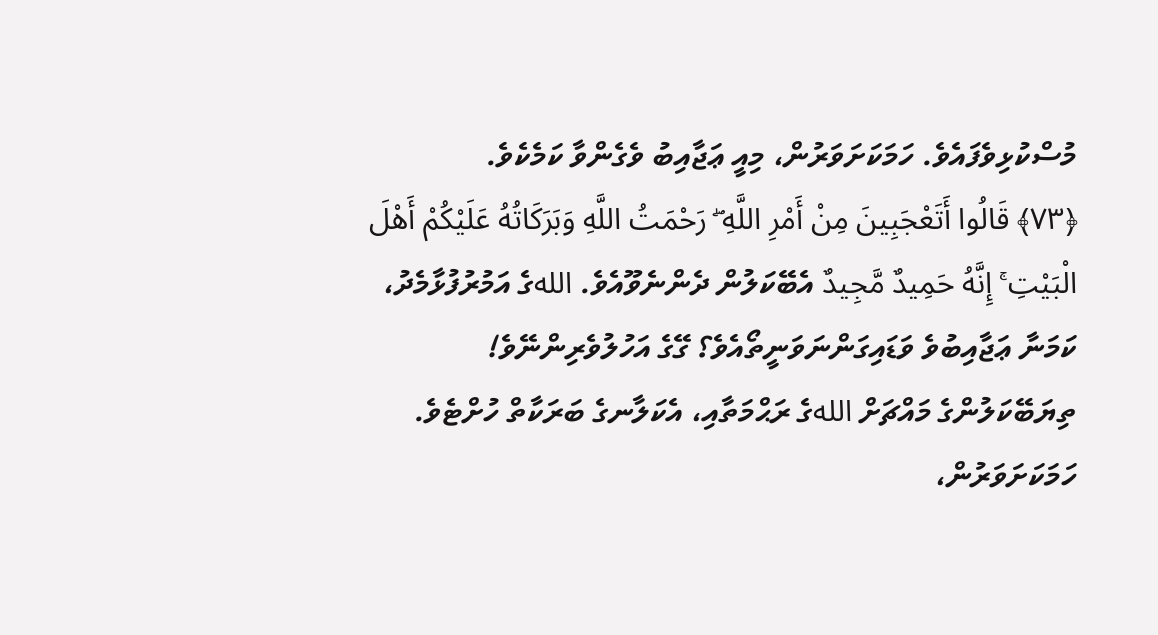މުސްކުޅިވެފައެވެ. ހަމަކަށަވަރުން، މިއީ ޢަޖާއިބު ވެގެންވާ ކަމެކެވެ.
﴿٧٣﴾ قَالُوا أَتَعْجَبِينَ مِنْ أَمْرِ اللَّهِ ۖ رَحْمَتُ اللَّهِ وَبَرَكَاتُهُ عَلَيْكُمْ أَهْلَ الْبَيْتِ ۚ إِنَّهُ حَمِيدٌ مَّجِيدٌ އެބޭކަލުން ދެންނެވޫއެވެ. اللهގެ އަމުރުފުޅާމެދު، ކަމަނާ ޢަޖާއިބުވެ ވަޑައިގަންނަވަނީތޯއެވެ؟ ގޭގެ އަހުލުވެރިންނޭވެ! ތިޔަބޭކަލުންގެ މައްޗަށް اللهގެ ރަޙްމަތާއި، އެކަލާނގެ ބަރަކާތް ހުށްޓެވެ. ހަމަކަށަވަރުން،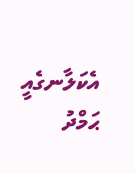އެކަލާނގެއީ ޙަމްދު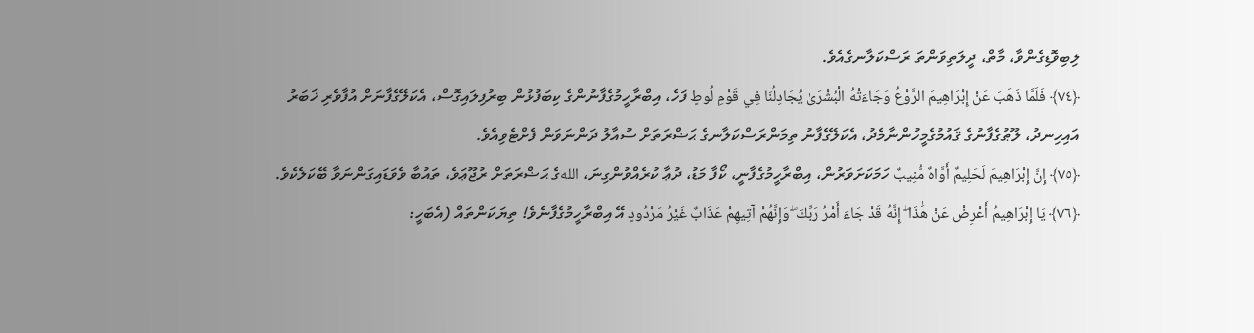ލިބިވޮޑިގެންވާ، މާތް، ދީލަތިވަންތަ ރަސްކަލާނގެއެވެ.
﴿٧٤﴾ فَلَمَّا ذَهَبَ عَنْ إِبْرَاهِيمَ الرَّوْعُ وَجَاءَتْهُ الْبُشْرَىٰ يُجَادِلُنَا فِي قَوْمِ لُوطٍ ފަހެ، އިބްރާހީމުގެފާނުންގެ ކިބަފުޅުން ބިރުފިލައިގޮސް، އެކަލޭގެފާނަށް އުފާވެރި ޚަބަރު އައިހިނދު، ލޫޠުގެފާނުގެ ޤައުމުގެމީހުންނާމެދު، އެކަލޭގެފާނު ތިމަންރަސްކަލާނގެ ޙަޟްރަތަށް ސުއާލު ދަންނަވަން ފެށްޓެވިއެވެ.
﴿٧٥﴾ إِنَّ إِبْرَاهِيمَ لَحَلِيمٌ أَوَّاهٌ مُّنِيبٌ ހަމަކަށަވަރުން، އިބްރާހީމުގެފާނީ، ކޯފާ މަޑު، ދުޢާ ކުރެއްވުންގިނަ، اللهގެ ޙަޟްރަތަށް ރުޖޫޢަވެ، ތައުބާ ވެވަޑައިގަންނަވާ ބޭކަލެކެވެ.
﴿٧٦﴾ يَا إِبْرَاهِيمُ أَعْرِضْ عَنْ هَٰذَا ۖ إِنَّهُ قَدْ جَاءَ أَمْرُ رَبِّكَ ۖ وَإِنَّهُمْ آتِيهِمْ عَذَابٌ غَيْرُ مَرْدُودٍ އޭ އިބްރާހީމުގެފާނެވެ! ތިޔަކަންތައް (އެބަހީ: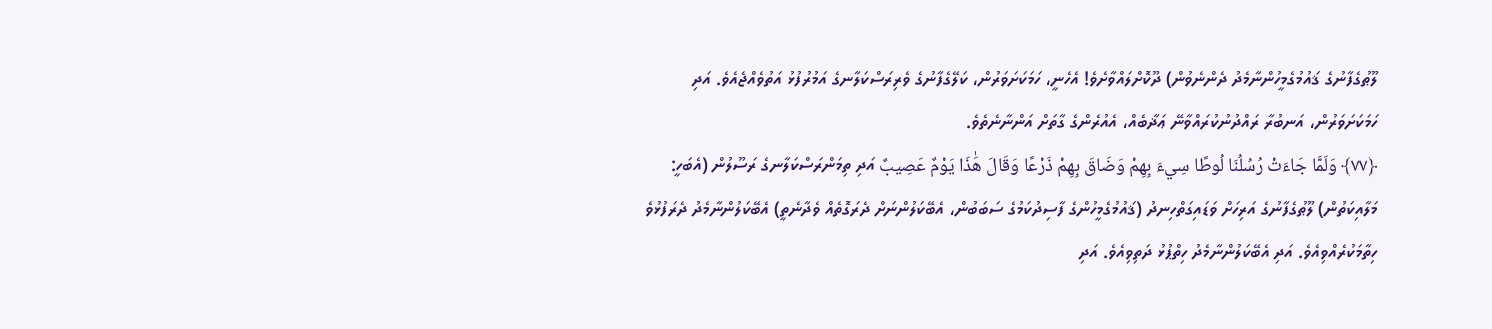ލޫޠުގެފާނުގެ ޤައުމުގެމީހުންނާމެދު ދެންނެވުން) ދޫކޮށްލައްވާށެވެ! އެހެނީ، ހަމަކަށަވަރުން، ކަލޭގެފާނުގެ ވެރިރަސްކަލާނގެ އަމުރުފުޅު އަތުވެއްޖެއެވެ. އަދި ހަމަކަށަވަރުން، އަނބުރާ ރައްދުނުކުރައްވާނޭ ޢަޛާބެއް، އެއުރެންގެ ގާތަށް އަންނާނެތެވެ.
﴿٧٧﴾ وَلَمَّا جَاءَتْ رُسُلُنَا لُوطًا سِيءَ بِهِمْ وَضَاقَ بِهِمْ ذَرْعًا وَقَالَ هَٰذَا يَوْمٌ عَصِيبٌ އަދި ތިމަންރަސްކަލާނގެ ރަސޫލުން (އެބަހީ: މަލާއިކަތުން) ލޫޠުގެފާނުގެ އަރިހަށް ވަޑައިގަތްހިނދު (ޤައުމުގެމީހުންގެ ފާސިދުކަމުގެ ސަބަބުން، އެބޭކަލުންނަށް ދެރަގޮތެއް ވެދާނެތީ) އެބޭކަލުންނާމެދު ދެރަފުޅުވެ ހިތާމަކުރެއްވިއެވެ. އަދި އެބޭކަލުންނާމެދު ހިތްޕުޅު ދަތިވިއެވެ. އަދި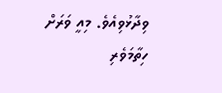ވިދާޅުވިއެވެ. މިއީ ވަރަށް ހިތާމަވެރި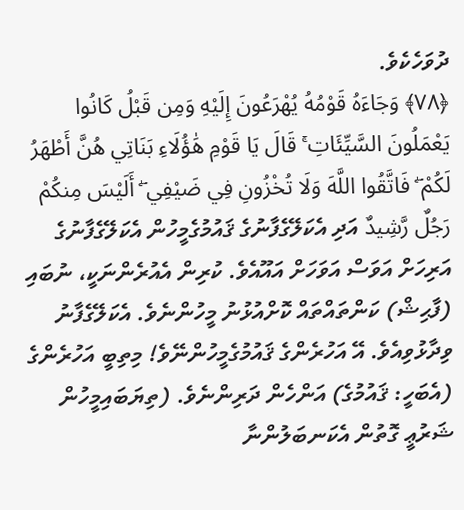ދުވަހެކެވެ.
﴿٧٨﴾ وَجَاءَهُ قَوْمُهُ يُهْرَعُونَ إِلَيْهِ وَمِن قَبْلُ كَانُوا يَعْمَلُونَ السَّيِّئَاتِ ۚ قَالَ يَا قَوْمِ هَٰؤُلَاءِ بَنَاتِي هُنَّ أَطْهَرُ لَكُمْ ۖ فَاتَّقُوا اللَّهَ وَلَا تُخْزُونِ فِي ضَيْفِي ۖ أَلَيْسَ مِنكُمْ رَجُلٌ رَّشِيدٌ އަދި އެކަލޭގެފާނުގެ ޤައުމުގެމީހުން އެކަލޭގެފާނުގެ އަރިހަށް އަވަސް އަވަހަށް އައޫއެވެ. ކުރިން އެއުރެންނަކީ، ނުބައި (ފާޙިޝް) ކަންތައްތައް ކޮށްއުޅުނު މީހުންނެވެ. އެކަލޭގެފާނު ވިދާޅުވިއެވެ. އޭ އަހުރެންގެ ޤައުމުގެމީހުންނޭވެ! މިތިބީ އަހުރެންގެ (އެބަހީ: ޤައުމުގެ) އަންހެން ދަރިންނެވެ. (ތިޔަބައިމީހުން ޝަރުޢީ ގޮތުން އެކަނބަލުންނާ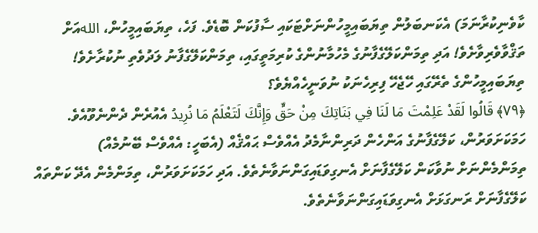ކާވެނިކުރާނަމަ) އެކަނބަލުން ތިޔަބައިމީހުންނަށްޓަކައި ސާފުކަން ބޮޑެވެ. ފަހެ، ތިޔަބައިމީހުން، اللهއަށް ތަޤްވާވެރިވާށެވެ! އަދި ތިމަންކަލޭގެފާނުގެ މެހުމާނުންގެ ކުރިމަތީގައި، ތިމަންކަލޭގެފާނު ލަދުވެތި ނުކުރާށެވެ! ތިޔަބައިމީހުންގެ ތެރޭގައި ހޭޖެހޭ ފިރިހެނަކު ނުވަނީހެއްޔެވެ؟
﴿٧٩﴾ قَالُوا لَقَدْ عَلِمْتَ مَا لَنَا فِي بَنَاتِكَ مِنْ حَقٍّ وَإِنَّكَ لَتَعْلَمُ مَا نُرِيدُ އެއުރެން ދެންނެވޫއެވެ. ހަމަކަށަވަރުން، ކަލޭގެފާނުގެ އަންހެން ދަރިންނާމެދު އެއްވެސް ޙައްޤެއް (އެބަހީ: އެއްވެސް ބޭނުމެއް) ތިމަންމެންނަށް ނުވާކަން ކަލޭގެފާނަށް އެނގިވަޑައިގަންނަވާނެތެވެ. އަދި ހަމަކަށަވަރުން، ތިމަންމެން އެދޭ ކަންތައް ކަލޭގެފާނަށް ރަނގަޅަށް އެނގިވަޑައިގަންނަވާނެތެވެ.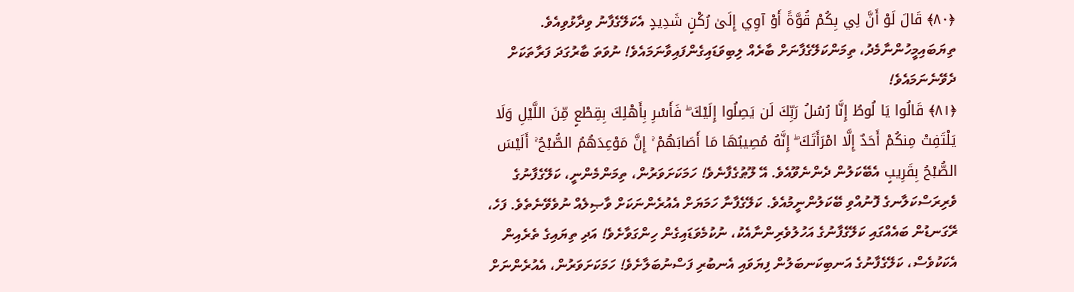﴿٨٠﴾ قَالَ لَوْ أَنَّ لِي بِكُمْ قُوَّةً أَوْ آوِي إِلَىٰ رُكْنٍ شَدِيدٍ އެކަލޭގެފާނު ވިދާޅުވިއެވެ. ތިޔަބައިމީހުންނާމެދު، ތިމަންކަލޭގެފާނަށް ބާރެއް ލިބިވަޑައިގެންފައިވާނަމައެވެ! ނުވަތަ ބާރުގަދަ ފަރާތަކަށް ދެވޭނެނަމައެވެ!
﴿٨١﴾ قَالُوا يَا لُوطُ إِنَّا رُسُلُ رَبِّكَ لَن يَصِلُوا إِلَيْكَ ۖ فَأَسْرِ بِأَهْلِكَ بِقِطْعٍ مِّنَ اللَّيْلِ وَلَا يَلْتَفِتْ مِنكُمْ أَحَدٌ إِلَّا امْرَأَتَكَ ۖ إِنَّهُ مُصِيبُهَا مَا أَصَابَهُمْ ۚ إِنَّ مَوْعِدَهُمُ الصُّبْحُ ۚ أَلَيْسَ الصُّبْحُ بِقَرِيبٍ އެބޭކަލުން ދެންނެވޫއެވެ. އޭ ލޫޠުގެފާނެވެ! ހަމަކަށަވަރުން، ތިމަންމެންނީ، ކަލޭގެފާނުގެ ވެރިރަސްކަލާނގެ ފޮނުއްވި ބޭކަލުންނީމުއެވެ. ކަލޭގެފާނާ ހަމަޔަށް އެއުރެންނަކަށް ވާޞިލެއް ނުވެވޭނެތެވެ. ފަހެ، ރޭގަނޑުން ބައެއްގައި ކަލޭގެފާނުގެ އަހުލުވެރިންނާއެކު، ނުކުމެވަޑައިގެން ހިންގަވާށެވެ! އަދި ތިޔައިގެ ތެރެއިން އެކަކުވެސް، ކަލޭގެފާނުގެ އަނބިކަނބަލުން ފިޔަވައި އެނބުރި ފަސްނުބަލާށެވެ! ހަމަކަށަވަރުން، އެއުރެންނަށް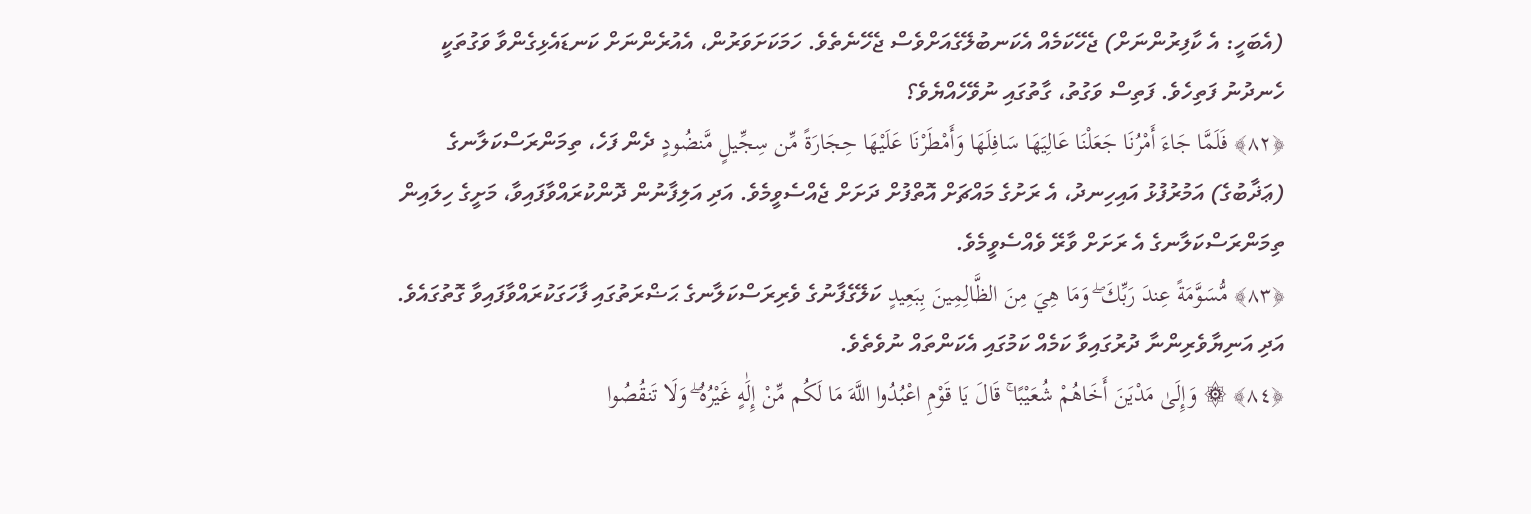(އެބަހީ: އެ ކާފިރުންނަށް) ޖެހޭކަމެއް އެކަނބުލޭގެއަށްވެސް ޖެހޭނެތެވެ. ހަމަކަށަވަރުން، އެއުރެންނަށް ކަނޑައެޅިގެންވާ ވަގުތަކީ ހެނދުނު ފަތިހެވެ. ފަތިސް ވަގުތު، ގާތުގައި ނުވޭހެއްޔެވެ؟
﴿٨٢﴾ فَلَمَّا جَاءَ أَمْرُنَا جَعَلْنَا عَالِيَهَا سَافِلَهَا وَأَمْطَرْنَا عَلَيْهَا حِجَارَةً مِّن سِجِّيلٍ مَّنضُودٍ ދެން ފަހެ، ތިމަންރަސްކަލާނގެ (ޢަޛާބުގެ) އަމުރުފުޅު އައިހިނދު، އެ ރަށުގެ މައްޗަށް އޮތްފުށް ދަށަށް ޖެއްސެވީމެވެ. އަދި އަލިފާނުން ދޮންކުރައްވާފައިވާ، މަށީގެ ހިލައިން ތިމަންރަސްކަލާނގެ އެ ރަށަށް ވާރޭ ވެއްސެވީމެވެ.
﴿٨٣﴾ مُّسَوَّمَةً عِندَ رَبِّكَ ۖ وَمَا هِيَ مِنَ الظَّالِمِينَ بِبَعِيدٍ ކަލޭގެފާނުގެ ވެރިރަސްކަލާނގެ ޙަޟްރަތުގައި ފާހަގަކުރައްވާފައިވާ ގޮތުގައެވެ. އަދި އަނިޔާވެރިންނާ ދުރުގައިވާ ކަމެއް ކަމުގައި އެކަންތައް ނުވެތެވެ.
﴿٨٤﴾ ۞ وَإِلَىٰ مَدْيَنَ أَخَاهُمْ شُعَيْبًا ۚ قَالَ يَا قَوْمِ اعْبُدُوا اللَّهَ مَا لَكُم مِّنْ إِلَٰهٍ غَيْرُهُ ۖ وَلَا تَنقُصُوا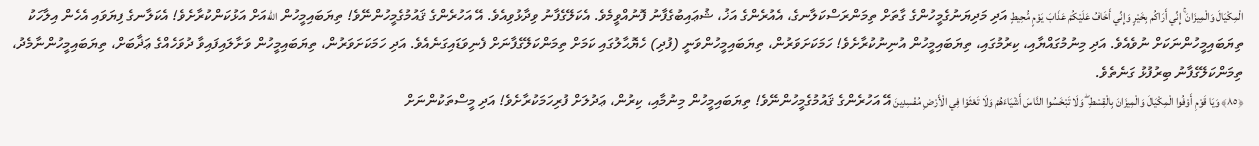الْمِكْيَالَ وَالْمِيزَانَ ۚ إِنِّي أَرَاكُم بِخَيْرٍ وَإِنِّي أَخَافُ عَلَيْكُمْ عَذَابَ يَوْمٍ مُّحِيطٍ އަދި މަދިޔަނުގެމީހުންގެ ގާތަށް ތިމަންރަސްކަލާނގެ، އެއުރެންގެ އަޚު، ޝުޢައިބުގެފާނު ފޮނުއްވީމެވެ. އެކަލޭގެފާނު ވިދާޅުވިއެވެ. އޭ އަހުރެންގެ ޤައުމުގެމީހުންނޭވެ! ތިޔަބައިމީހުން اللهއަށް އަޅުކަންކުރާށެވެ! އެކަލާނގެ ފިޔަވައި އެހެން އިލާހަކު ތިޔަބައިމީހުންނަކަށް ނުވެއެވެ. އަދި މިނުމުގައްޔާއި، ކިރުމުގައި، ތިޔަބައިމީހުން އުނިނުކުރާށެވެ! ހަމަކަށަވަރުން، ތިޔަބައިމީހުންވަނީ (ފުދި) ހެޔޮޙާލުގައި ކަމަށް ތިމަންކަލޭގެފާނަށް ފެނިވަޑައިގަނެއެވެ. އަދި ހަމަކަށަވަރުން، ތިޔަބައިމީހުން ވަށާލައިފައިވާ ދުވަހެއްގެ ޢަޛާބަށް، ތިޔަބައިމީހުންނާމެދު، ތިމަންކަލޭގެފާނު ބިރުފުޅު ގަނެތެވެ.
﴿٨٥﴾ وَيَا قَوْمِ أَوْفُوا الْمِكْيَالَ وَالْمِيزَانَ بِالْقِسْطِ ۖ وَلَا تَبْخَسُوا النَّاسَ أَشْيَاءَهُمْ وَلَا تَعْثَوْا فِي الْأَرْضِ مُفْسِدِينَ އޭ އަހުރެންގެ ޤައުމުގެމީހުންނޭވެ! ތިޔަބައިމީހުން މިނުމާއި، ކިރުން، ޢަދުލަށް ފުރިހަމަކުރާށެވެ! އަދި މީސްތަކުންނަށް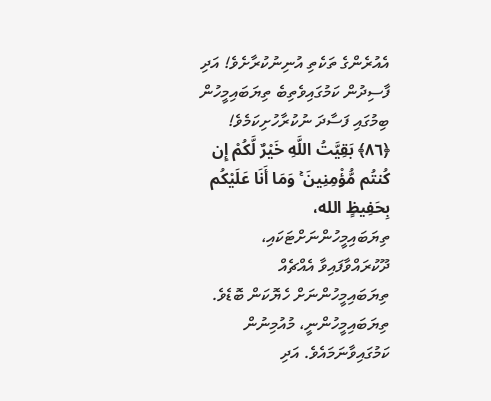އެއުރެންގެ ތަކެތި އުނިނުކުރާށެވެ! އަދި ފާސިދުން ކަމުގައިވެތިބެ ތިޔަބައިމީހުން ބިމުގައި ފަސާދަ ނުކުރާހުށިކަމެވެ!
﴿٨٦﴾ بَقِيَّتُ اللَّهِ خَيْرٌ لَّكُمْ إِن كُنتُم مُّؤْمِنِينَ ۚ وَمَا أَنَا عَلَيْكُم بِحَفِيظٍ الله، ތިޔަބައިމީހުންނަށްޓަކައި، ދޫކުރައްވާފައިވާ އެއްޗެއް ތިޔަބައިމީހުންނަށް ހެޔޮކަން ބޮޑެވެ. ތިޔަބައިމީހުންނީ، މުއުމިނުން ކަމުގައިވާނަމައެވެ. އަދި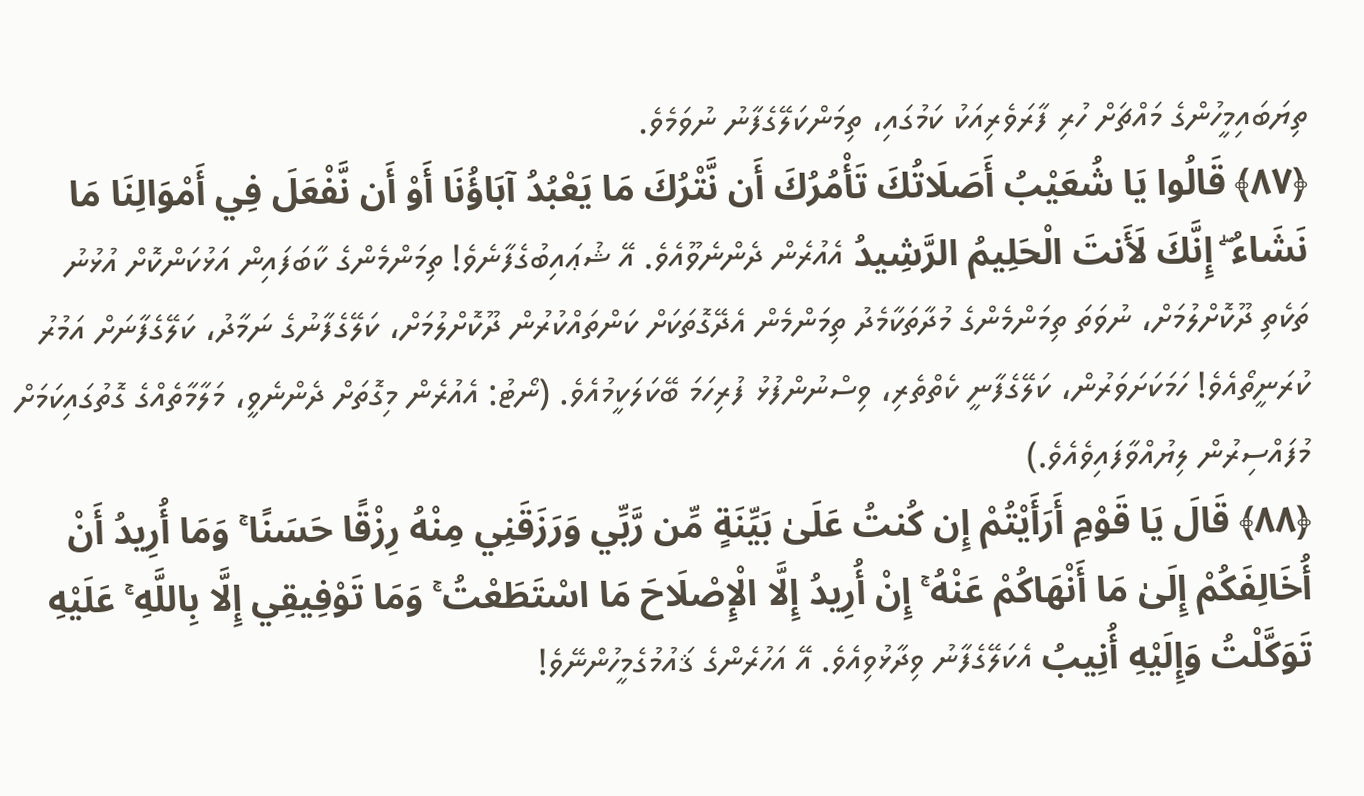ތިޔަބައިމީހުންގެ މައްޗަށް ހުރި ފާރަވެރިއަކު ކަމުގައި، ތިމަންކަލޭގެފާނު ނުވަމެވެ.
﴿٨٧﴾ قَالُوا يَا شُعَيْبُ أَصَلَاتُكَ تَأْمُرُكَ أَن نَّتْرُكَ مَا يَعْبُدُ آبَاؤُنَا أَوْ أَن نَّفْعَلَ فِي أَمْوَالِنَا مَا نَشَاءُ ۖ إِنَّكَ لَأَنتَ الْحَلِيمُ الرَّشِيدُ އެއުރެން ދެންނެވޫއެވެ. އޭ ޝުޢައިބުގެފާނެވެ! ތިމަންމެންގެ ކާބަފައިން އަޅުކަންކޮށް އުޅުނު ތަކެތި ދޫކޮށްލުމަށް، ނުވަތަ ތިމަންމެންގެ މުދާތަކާމެދު ތިމަންމެން އެދޭގޮތަކަށް ކަންތައްކުރުން ދޫކޮށްލުމަށް، ކަލޭގެފާނުގެ ނަމާދު، ކަލޭގެފާނަށް އަމުރު ކުރަނީތޯއެވެ! ހަމަކަށަވަރުން، ކަލޭގެފާނީ ކެތްތެރި، ވިސްނުންފުޅު ފުރިހަމަ ބޭކަލަކީމުއެވެ. (ނޯޓު: އެއުރެން މިގޮތަށް ދެންނެވީ، މަލާމާތެއްގެ ގޮތުގައިކަމަށް މުފައްސިރުން ލިޔުއްވާފައިވެއެވެ.)
﴿٨٨﴾ قَالَ يَا قَوْمِ أَرَأَيْتُمْ إِن كُنتُ عَلَىٰ بَيِّنَةٍ مِّن رَّبِّي وَرَزَقَنِي مِنْهُ رِزْقًا حَسَنًا ۚ وَمَا أُرِيدُ أَنْ أُخَالِفَكُمْ إِلَىٰ مَا أَنْهَاكُمْ عَنْهُ ۚ إِنْ أُرِيدُ إِلَّا الْإِصْلَاحَ مَا اسْتَطَعْتُ ۚ وَمَا تَوْفِيقِي إِلَّا بِاللَّهِ ۚ عَلَيْهِ تَوَكَّلْتُ وَإِلَيْهِ أُنِيبُ އެކަލޭގެފާނު ވިދާޅުވިއެވެ. އޭ އަހުރެންގެ ޤައުމުގެމީހުންނޭވެ!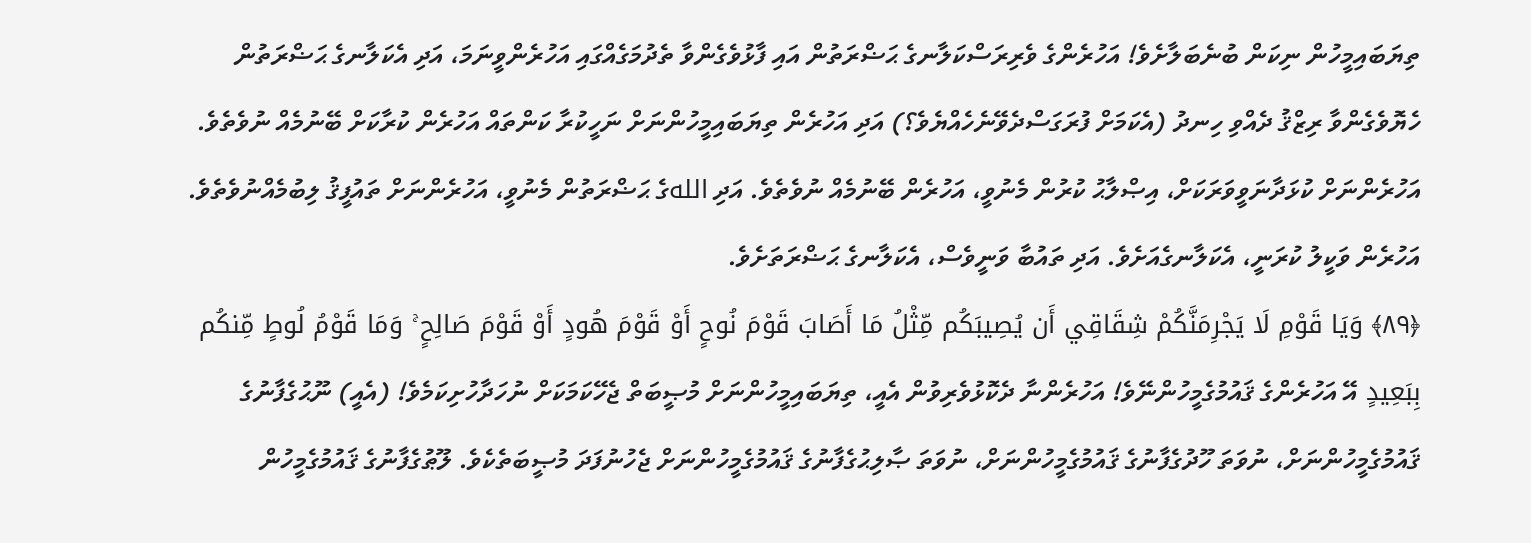ތިޔަބައިމީހުން ނިކަން ބުނެބަލާށެވެ! އަހުރެންގެ ވެރިރަސްކަލާނގެ ޙަޟްރަތުން އައި ފާޅުވެގެންވާ ތެދުމަގެއްގައި އަހުރެންވީނަމަ، އަދި އެކަލާނގެ ޙަޟްރަތުން ހެޔޮވެގެންވާ ރިޒްޤު ދެއްވި ހިނދު (އެކަމަށް ފުރަގަސްދެވޭނެހެއްޔެވެ؟) އަދި އަހުރެން ތިޔަބައިމީހުންނަށް ނަހީކުރާ ކަންތައް އަހުރެން ކުރާކަށް ބޭނުމެއް ނުވެތެވެ. އަހުރެންނަށް ކުޅަދާނަވީވަރަކަށް، އިޞްލާޙު ކުރުން މެނުވީ، އަހުރެން ބޭނުމެއް ނުވެތެވެ. އަދި اللهގެ ޙަޟްރަތުން މެނުވީ، އަހުރެންނަށް ތައުފީޤު ލިބުމެއްނުވެތެވެ. އަހުރެން ވަކީލު ކުރަނީ، އެކަލާނގެއަށެވެ. އަދި ތައުބާ ވަނީވެސް، އެކަލާނގެ ޙަޟްރަތަށެވެ.
﴿٨٩﴾ وَيَا قَوْمِ لَا يَجْرِمَنَّكُمْ شِقَاقِي أَن يُصِيبَكُم مِّثْلُ مَا أَصَابَ قَوْمَ نُوحٍ أَوْ قَوْمَ هُودٍ أَوْ قَوْمَ صَالِحٍ ۚ وَمَا قَوْمُ لُوطٍ مِّنكُم بِبَعِيدٍ އޭ އަހުރެންގެ ޤައުމުގެމީހުންނޭވެ! އަހުރެންނާ ދެކޮޅުވެރިވުން އެއީ، ތިޔަބައިމީހުންނަށް މުޞީބަތް ޖެހޭކަމަކަށް ނުހަދާހުށިކަމެވެ! (އެއީ) ނޫޙުގެފާނުގެ ޤައުމުގެމީހުންނަށް، ނުވަތަ ހޫދުގެފާނުގެ ޤައުމުގެމީހުންނަށް، ނުވަތަ ޞާލިޙުގެފާނުގެ ޤައުމުގެމީހުންނަށް ޖެހުނުފަދަ މުޞީބަތެކެވެ. ލޫޠުގެފާނުގެ ޤައުމުގެމީހުން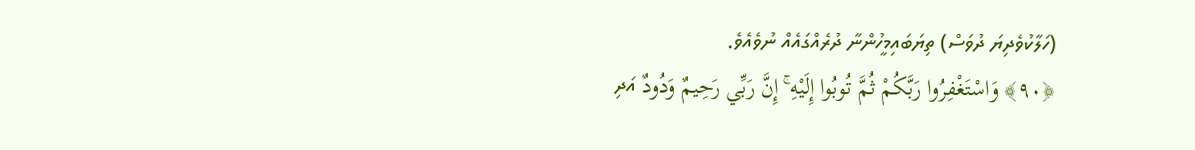(ހަލާކުވެދިޔަ ދުވަސް) ތިޔަބައިމީހުންނާ ދުރެއްގައެއް ނުވެއެވެ.
﴿٩٠﴾ وَاسْتَغْفِرُوا رَبَّكُمْ ثُمَّ تُوبُوا إِلَيْهِ ۚ إِنَّ رَبِّي رَحِيمٌ وَدُودٌ އަދި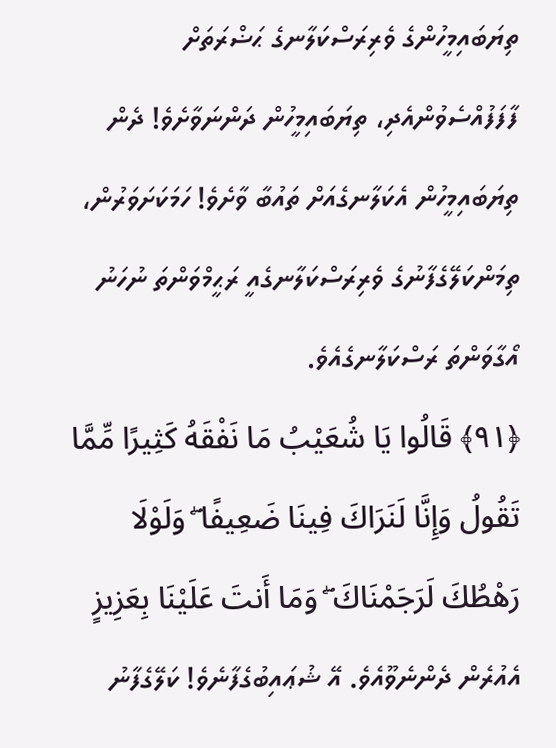ތިޔަބައިމީހުންގެ ވެރިރަސްކަލާނގެ ޙަޟްރަތަށް ފާފަފުއްސެވުންއެދި، ތިޔަބައިމީހުން ދަންނަވާށެވެ! ދެން ތިޔަބައިމީހުން އެކަލާނގެއަށް ތައުބާ ވާށެވެ! ހަމަކަށަވަރުން، ތިމަންކަލޭގެފާނުގެ ވެރިރަސްކަލާނގެއީ ރަޙީމްވަންތަ ނުހަނު އޯގާވަންތަ ރަސްކަލާނގެއެވެ.
﴿٩١﴾ قَالُوا يَا شُعَيْبُ مَا نَفْقَهُ كَثِيرًا مِّمَّا تَقُولُ وَإِنَّا لَنَرَاكَ فِينَا ضَعِيفًا ۖ وَلَوْلَا رَهْطُكَ لَرَجَمْنَاكَ ۖ وَمَا أَنتَ عَلَيْنَا بِعَزِيزٍ އެއުރެން ދެންނެވޫއެވެ. އޭ ޝުޢައިބުގެފާނެވެ! ކަލޭގެފާނު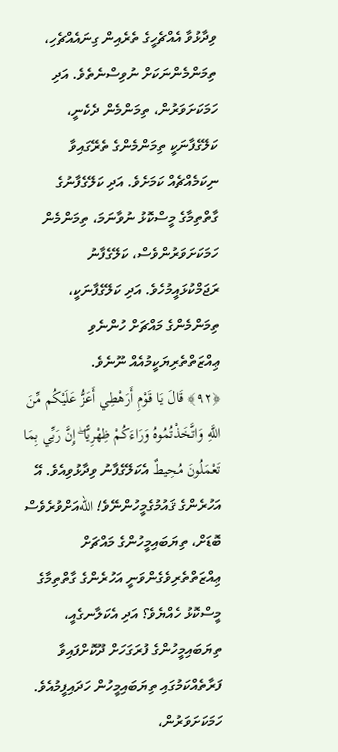ވިދާޅުވާ އެއްޗެހީގެ ތެރެއިން ގިނައެއްޗެހި، ތިމަންމެންނަކަށް ނުވިސްނެތެވެ. އަދި ހަމަކަށަވަރުން، ތިމަންމެން ދެކެނީ، ކަލޭގެފާނަކީ ތިމަންމެންގެ ތެރޭގައިވާ ނިކަމެއްޗެއް ކަމަށެވެ. އަދި ކަލޭގެފާނުގެ ގާތްތިމާގެ މީސްކޮޅު ނުވާނަމަ، ތިމަންމެން ހަމަކަށަވަރުންވެސް، ކަލޭގެފާނު ރަޖަމްކުޅައީމުހެވެ. އަދި ކަލޭގެފާނަކީ، ތިމަންމެންގެ މައްޗަށް ހުންނެވި ޢިއްޒަތްތެރިޔަކީމުއެއް ނޫނެވެ.
﴿٩٢﴾ قَالَ يَا قَوْمِ أَرَهْطِي أَعَزُّ عَلَيْكُم مِّنَ اللَّهِ وَاتَّخَذْتُمُوهُ وَرَاءَكُمْ ظِهْرِيًّا ۖ إِنَّ رَبِّي بِمَا تَعْمَلُونَ مُحِيطٌ އެކަލޭގެފާނު ވިދާޅުވިއެވެ. އޭ އަހުރެންގެ ޤައުމުގެމީހުންނޭވެ! اللهއަށްވުރެވެސް ބޮޑަށް، ތިޔަބައިމީހުންގެ މައްޗަށް ޢިއްޒަތްތެރިވެގެންވަނީ އަހުރެންގެ ގާތްތިމާގެ މީސްކޮޅު ހެއްޔެވެ؟ އަދި އެކަލާނގެއީ، ތިޔަބައިމީހުންގެ ފުރަގަހަށް ދޫކޮށްފައިވާ ފަރާތެއްކަމުގައި ތިޔަބައިމީހުން ހަދައިފީމުއެވެ. ހަމަކަށަވަރުން،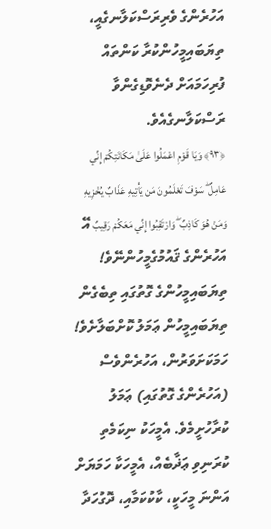އަހުރެންގެ ވެރިރަސްކަލާނގެއީ، ތިޔަބައިމީހުންކުރާ ކަންތައް ފުރިހަމައަށް ދެނެވޮޑިގެންވާ ރަސްކަލާނގެއެވެ.
﴿٩٣﴾ وَيَا قَوْمِ اعْمَلُوا عَلَىٰ مَكَانَتِكُمْ إِنِّي عَامِلٌ ۖ سَوْفَ تَعْلَمُونَ مَن يَأْتِيهِ عَذَابٌ يُخْزِيهِ وَمَنْ هُوَ كَاذِبٌ ۖ وَارْتَقِبُوا إِنِّي مَعَكُمْ رَقِيبٌ އޭ އަހުރެންގެ ޤައުމުގެމީހުންނޭވެ! ތިޔަބައިމީހުންގެ ގޮތުގައި ތިބެގެން ތިޔަބައިމީހުން ޢަމަލު ކޮށްބަލާށެވެ! ހަމަކަށަވަރުން، އަހުރެންވެސް (އަހުރެންގެ ގޮތުގައި) ޢަމަލު ކުރާހުށީމެވެ. އެމީހަކު ނިކަމެތި ކުރަނިވި ޢަޛާބެއް، އެމީހަކާ ހަމަޔަށް އަންނަ މީހަކީ، ކާކުކަމާއި، ދޮގުހަދާ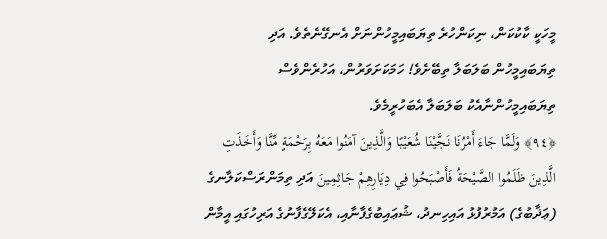މީހަކީ ކާކުކަން، ނިކަންހުރެ ތިޔަބައިމީހުންނަށް އެނގޭނެތެވެ. އަދި ތިޔަބައިމީހުން ބަލަބަލާ ތިބޭށެވެ! ހަމަކަށަވަރުން، އަހުރެންވެސް ތިޔަބައިމީހުންނާއެކު ބަލަބަލާ އެބަހުރީމެވެ.
﴿٩٤﴾ وَلَمَّا جَاءَ أَمْرُنَا نَجَّيْنَا شُعَيْبًا وَالَّذِينَ آمَنُوا مَعَهُ بِرَحْمَةٍ مِّنَّا وَأَخَذَتِ الَّذِينَ ظَلَمُوا الصَّيْحَةُ فَأَصْبَحُوا فِي دِيَارِهِمْ جَاثِمِينَ އަދި ތިމަންރަސްކަލާނގެ (ޢަޛާބުގެ) އަމުރުފުޅު އައިހިނދު، ޝުޢައިބުގެފާނާއި، އެކަލޭގެފާނުގެ އަރިހުގައި އީމާން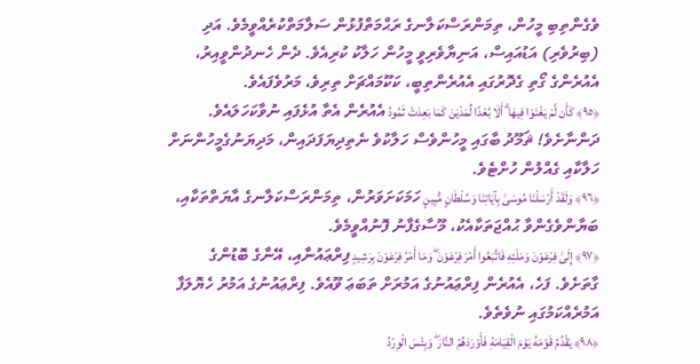ވެގެންތިބި މީހުން، ތިމަންރަސްކަލާނގެ ރަޙްމަތްފުޅުން ސަލާމަތްކުރެއްވީމެވެ. އަދި (ބިރުވެރި) އަޑުއައިސް، އަނިޔާވެރިވީ މީހުން ހަލާކު ކުރިއެވެ. ދެން ހެނދުންވީއިރު، އެއުރެންގެ ގޯތި ގެދޮރުގައި އެއުރެންތިބީ، ކަކޫމައްޗަށް ތިރިވެ، މަރުވެފައެވެ.
﴿٩٥﴾ كَأَن لَّمْ يَغْنَوْا فِيهَا ۗ أَلَا بُعْدًا لِّمَدْيَنَ كَمَا بَعِدَتْ ثَمُودُ އެއުރެން އެތާ އުޅެފައި ނުވާކަހަލައެވެ. ދަންނާށެވެ! ޘަމޫދު ބާގައި މީހުންވެސް ހަލާކުވެ ނެތިދިޔަފަދައިން، މަދިޔަނުގެމީހުންނަށް ހަލާކާއި ގެއްލުން ހުށްޓެވެ.
﴿٩٦﴾ وَلَقَدْ أَرْسَلْنَا مُوسَىٰ بِآيَاتِنَا وَسُلْطَانٍ مُّبِينٍ ހަމަކަށަވަރުން، ތިމަންރަސްކަލާނގެ އާޔަތްތަކާއި، ބަޔާންވެގެންވާ ޙުއްޖަތަކާއެކު، މޫސާގެފާނު ފޮނުއްވީމެވެ.
﴿٩٧﴾ إِلَىٰ فِرْعَوْنَ وَمَلَئِهِ فَاتَّبَعُوا أَمْرَ فِرْعَوْنَ ۖ وَمَا أَمْرُ فِرْعَوْنَ بِرَشِيدٍ ފިރްޢައުނާއި، އޭނާގެ ބޮޑުންގެ ގާތަށެވެ. ފަހެ، އެއުރެން ފިރްޢައުނުގެ އަމުރަށް ތަބަޢަ ވޫއެވެ. ފިރްޢައުނުގެ އަމުރު ހެޔޮލަފާ އަމުރެއްކަމުގައި ނުވެތެވެ.
﴿٩٨﴾ يَقْدُمُ قَوْمَهُ يَوْمَ الْقِيَامَةِ فَأَوْرَدَهُمُ النَّارَ ۖ وَبِئْسَ الْوِرْدُ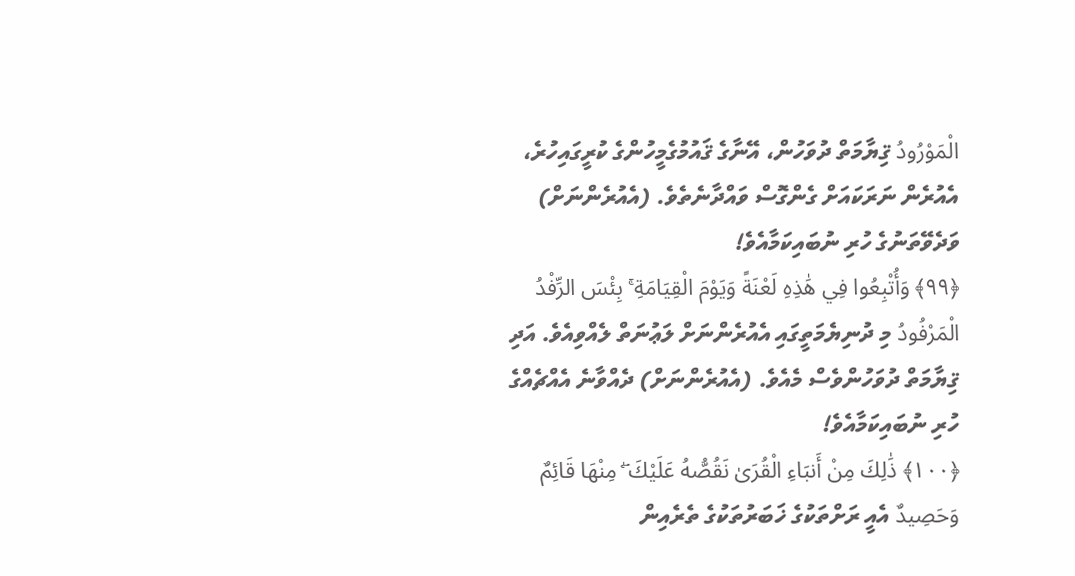الْمَوْرُودُ ޤިޔާމަތް ދުވަހުން، އޭނާގެ ޤައުމުގެމީހުންގެ ކުރީގައިހުރެ، އެއުރެން ނަރަކައަށް ގެންގޮސް ވައްދާނެތެވެ. (އެއުރެންނަށް) ވަދެވޭތަނުގެ ހުރި ނުބައިކަމާއެވެ!
﴿٩٩﴾ وَأُتْبِعُوا فِي هَٰذِهِ لَعْنَةً وَيَوْمَ الْقِيَامَةِ ۚ بِئْسَ الرِّفْدُ الْمَرْفُودُ މި ދުނިޔެމަތީގައި އެއުރެންނަށް ލަޢުނަތް ލެއްވިއެވެ. އަދި ޤިޔާމަތް ދުވަހުންވެސް މެއެވެ. (އެއުރެންނަށް) ދެއްވާނެ އެއްޗެއްގެ ހުރި ނުބައިކަމާއެވެ!
﴿١٠٠﴾ ذَٰلِكَ مِنْ أَنبَاءِ الْقُرَىٰ نَقُصُّهُ عَلَيْكَ ۖ مِنْهَا قَائِمٌ وَحَصِيدٌ އެއީ ރަށްތަކުގެ ޚަބަރުތަކުގެ ތެރެއިން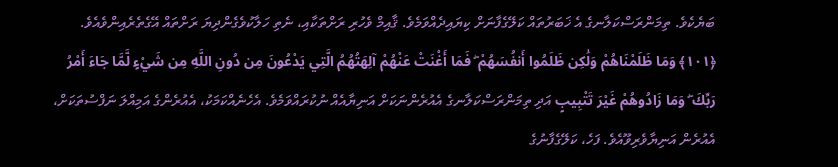ބަޔެކެވެ. ތިމަންރަސްކަލާނގެ އެ ޚަބަރުތައް ކަލޭގެފާނަށް ކިޔައިދެއްވަމެވެ. ޤާއިމް ވެހުރި ރަށްތަކާއި، ނެތި ހަލާކުވެގެންދިޔަ ރަށްތައް އޭގެތެރެއިންވެއެވެ.
﴿١٠١﴾ وَمَا ظَلَمْنَاهُمْ وَلَٰكِن ظَلَمُوا أَنفُسَهُمْ ۖ فَمَا أَغْنَتْ عَنْهُمْ آلِهَتُهُمُ الَّتِي يَدْعُونَ مِن دُونِ اللَّهِ مِن شَيْءٍ لَّمَّا جَاءَ أَمْرُ رَبِّكَ ۖ وَمَا زَادُوهُمْ غَيْرَ تَتْبِيبٍ އަދި ތިމަންރަސްކަލާނގެ އެއުރެންނަކަށް އަނިޔާއެއް ނުކުރައްވަމެވެ. އެހެނެއްކަމަކު، އެއުރެންގެ އަމިއްލަ ނަފްސުތަކަށް، އެއުރެން އަނިޔާވެރިވޫއެވެ. ފަހެ، ކަލޭގެފާނުގެ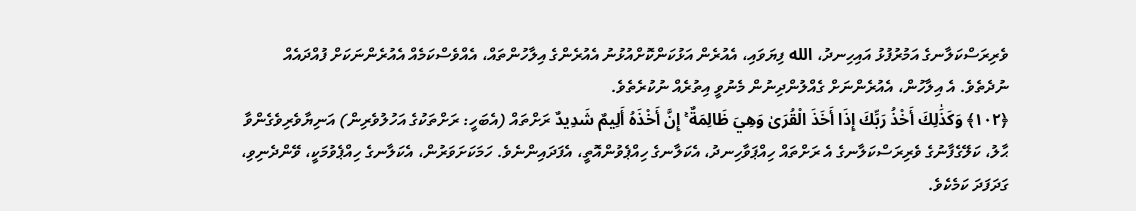ވެރިރަސްކަލާނގެ އަމުރުފުޅު އައިހިނދު، الله ފިޔަވައި، އެއުރެން އަޅުކަންކޮށްއުޅުނު އެއުރެންގެ އިލާހުންތައް، އެއްވެސްކަމެއް އެއުރެންނަކަށް ފުއްދައެއް ނުދެތެވެ. އެ އިލާހުން، އެއުރެންނަށް ގެއްލުންދިނުން މެނުވީ އިތުރެއް ނުކުރެތެވެ.
﴿١٠٢﴾ وَكَذَٰلِكَ أَخْذُ رَبِّكَ إِذَا أَخَذَ الْقُرَىٰ وَهِيَ ظَالِمَةٌ ۚ إِنَّ أَخْذَهُ أَلِيمٌ شَدِيدٌ ރަށްތައް (އެބަހީ: ރަށްތަކުގެ އަހުލުވެރިން) އަނިޔާވެރިވެގެންވާ ޙާލު، ކަލޭގެފާނުގެ ވެރިރަސްކަލާނގެ އެ ރަށްތައް ހިއްޕަވާހިނދު، އެކަލާނގެ ހިއްޕެވުންއޮތީ، އެފަދައިންނެވެ. ހަމަކަށަވަރުން، އެކަލާނގެ ހިއްޕެވުމަކީ، ވޭންދެނިވި، ގަދަފަދަ ކަމެކެވެ.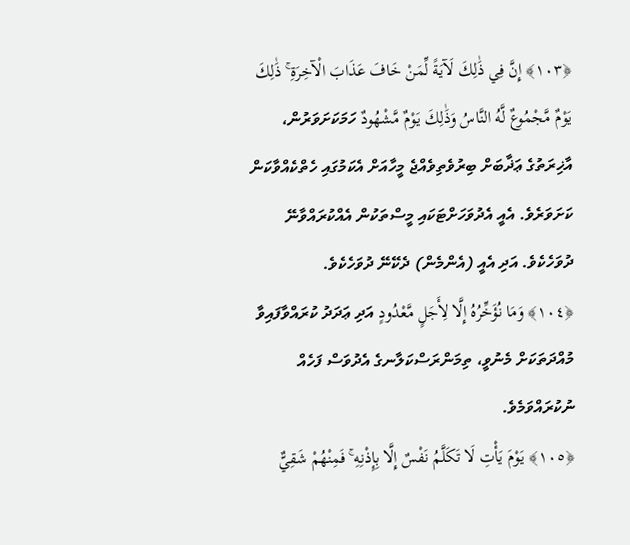﴿١٠٣﴾ إِنَّ فِي ذَٰلِكَ لَآيَةً لِّمَنْ خَافَ عَذَابَ الْآخِرَةِ ۚ ذَٰلِكَ يَوْمٌ مَّجْمُوعٌ لَّهُ النَّاسُ وَذَٰلِكَ يَوْمٌ مَّشْهُودٌ ހަމަކަށަވަރުން، އާޚިރަތުގެ ޢަޛާބަށް ބިރުވެތިވެއްޖެ މީހާއަށް އެކަމުގައި ހެތްކެއްވާކަން ކަށަވަރެވެ. އެއީ އެދުވަހަށްޓަކައި މީސްތަކުން އެއްކުރައްވާނޭ ދުވަހެކެވެ. އަދި އެއީ (އެންމެން) ދެކޭނޭ ދުވަހެކެވެ.
﴿١٠٤﴾ وَمَا نُؤَخِّرُهُ إِلَّا لِأَجَلٍ مَّعْدُودٍ އަދި ޢަދަދު ކުރައްވާފައިވާ މުއްދަތަކަށް މެނުވީ، ތިމަންރަސްކަލާނގެ އެދުވަސް ފަހެއް ނުކުރައްވަމެވެ.
﴿١٠٥﴾ يَوْمَ يَأْتِ لَا تَكَلَّمُ نَفْسٌ إِلَّا بِإِذْنِهِ ۚ فَمِنْهُمْ شَقِيٌّ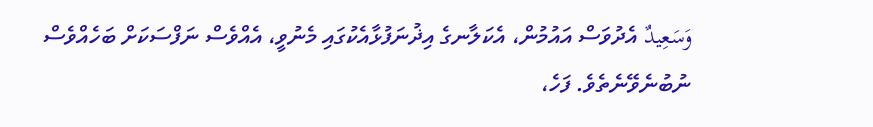وَسَعِيدٌ އެދުވަސް އައުމުން، އެކަލާނގެ އިޛުނަފުޅާއެކުގައި މެނުވީ، އެއްވެސް ނަފްސަކަށް ބަހެއްވެސް ނުބުނެވޭނެތެވެ. ފަހެ،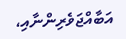އަބާއްޖަވެރިންނާއި،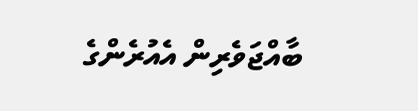ބާއްޖަވެރިން އެއުރެންގެ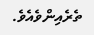ތެރެއިންވެއެވެ.